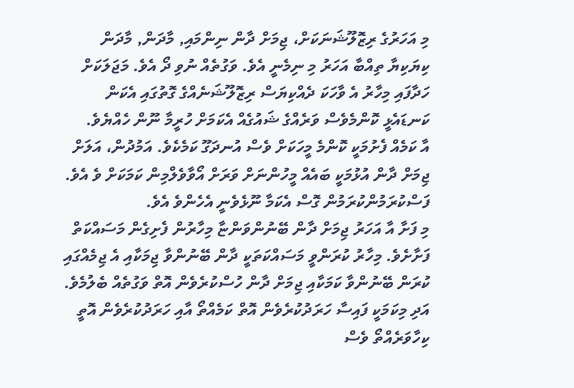މި އަހަރުގެ ރިޒޮލޫޝަނަކަށް، ޖިމަށް ދާން ނިންމައި, މާދަން, މާދަން ކިޔަކިޔާ ތިއްބާ އަހަރު މި ނިމެނީ އެވެ. ވަގުތެއް ނުވި ދޯ އެވެ. މަޖަލަކަށް ހަދާފައި މިހާރު އެ ވާހަކަ ދެއްކިޔަސް ރިޒޮލޫޝަނެއްގެ ގޮތުގައި އެކަން ކަނޑައެޅީ ކޮންމެވެސް ވަރެއްގެ ޝައުގެއް އެކަމަށް ހުރީމާ ނޫން ހެއްޔެވެ.
އާ ކަމެއް ފެށުމަކީ ކޮންމެ މީހަކަށް ވެސް އުނދަގޫ ކަމެކެވެ. އަމުދުން، އަލަށް ޖިމަށް ދާން އުޅުމަކީ ބައެއް މީހުންނަށް ވަރަށް އޯވާވެލްމިން ކަމަކަށް ވެ އެވެ. ފަސްކުރަމުންކުރަމުން ގޮސް އެކަމާ ނޫޅެވެނީ އެހެންވެ އެވެ.
މި ފަށާ އާ އަހަރު ޖިމަށް ދާން ބޭނުންވަންޏާ މިހާރުން ފެށިގެން މަސައްކަތް ފަށާށެވެ. މިހާރު ކުރަންވީ މަސައްކަތަކީ ދާން ބޭނުންވާ ޖިމަކާއި އެ ޖިމެއްގައި ކުރަން ބޭނުންވާ ކަމަކާއި ޖިމަށް ދާން ހުސްކުރެވެން އޮތް ވަގުތެއް ބެލުމެވެ. އަދި މިކަމަކީ ފައިސާ ހަރަދުކުރެވެން އޮތް ކަމެއްތޯ އާއި ހަރަދުކުރެވެން އޮތީ ކިހާވަރެއްތޯ ވެސް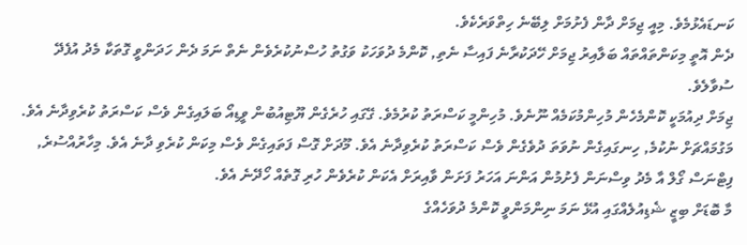ކަނޑައެޅުމެވެ. މިއީ ޖިމަށް ދާން ފެށުމަށް ލިބޭނެ ހިތްވަރެކެވެ.
ދެން އޮތީ މިކަންތައްތައް ބަލާއިރު ޖިމަށް ހޭދަކުރާނެ ފައިސާ ނެތި, ކޮންމެ ދުވަހަކު ވަގުތު ހުސްނުކުރެވެން ނެތް ނަމަ ދެން ހަދަންވީ ގޮތަކާ މެދު އުފެދޭ ސުވާލެވެ.
ޖިމަށް ދިއުމަކީ ކޮންމެހެން މުހިންމުކަމެއް ނޫނެވެ. މުހިންމީ ކަސްރަތު ކުރުމެވެ. ގޭގައި ހުރެގެން ޔޫޓިއުބުން ވީޑިއޯ ބަލައިގެން ވެސް ކަސްރަތު ކުރެވިދާނެ އެވެ. މަގުމައްޗަށް ނުކުމެ, ހިނގައިގެން ނުވަތަ ދުވެގެން ވެސް ކަސްރަތު ކުރެވިދާނެ އެވެ. މޫދަށް ގޮސް ފަތައިގެން ވެސް މިކަން ކުރެވި ދާނެ އެވެ. މިހާރުއްސުރެ, ފިޓްނަސް ގޯލް އާ މެދު ވިސްނަން ފެށުމުން އަންނަ އަހަރު ފަށަން ވާއިރަށް އެކަން ކުރެވެން ހުރި ގޮތެއް ހޯދޭނެ އެވެ.
މާ ބޮޑަށް ބިޒީ ޝެޑިއުލެއްގައި އުޅޭ ނަމަ ނިންމަންވީ ކޮންމެ ދުވަހެއްގެ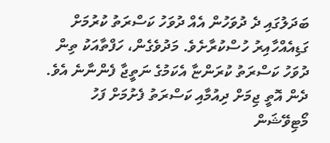ބަދަލުގައި ދެ ދުވަހުން އެއް ދުވަހު ކަސްރަތު ކުރުމަށް ގަޑިއެއްހާއިރު ހުސްކުރާށެވެ. މަދުވެގެން، ހަފްތާއަކު ތިން ދުވަހު ކަސްރަތު ކުރަންޏާ އެކަމުގެ ނަތީޖާ ފެންނާނެ އެވެ.
ދެން އޮތީ ޖިމަށް ދިއުމާއި ކަސްރަތު ފެށުމަށް ފަހު މޯޓިވޭޝަން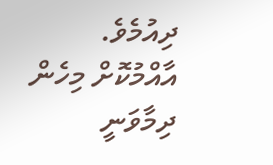ދިއުމެވެ. އާއްމުކޮށް މިހެން ދިމާވަނީ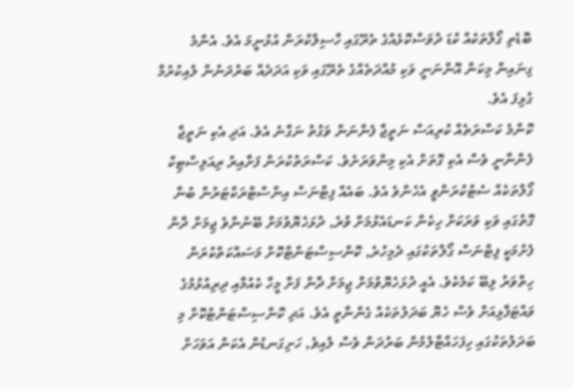ބޮޑެތި ގޯލްތަކެއް ކުޑަ ދުވަސްކޮޅެއްގެ ތެރޭގައި ހާސިލްކުރަން އުޅުނީމަ އެވެ. އެންމެ ގިނައިން މިކަން އޮންނަނީ ވަކި މުއްދަތެއްގެ ތެރޭގައި ވަކި އަދަދެއް ބަރުދަނުން ލުއިކުރުމާ ގުޅިފަ އެވެ.
ކޮންމެ ކަސްރަތެއް ކުރިއަސް ނަތީޖާ ފެންނަން ވަގުތު ނަގާނެ އެވެ. އަދި އެކި ނަތީޖާ ފެންނާނީ ވެސް އެކި ގޮތަށް އެކި މިންވަރަށެވެ. ކަސްރަތުކުރަން ފަށާއިރު ރިއަލިސްޓިކް ގޯލްތަކެއް ސެޓުކުރަންވީ އެހެންވެ އެވެ. ބައެއް ފިޓްނަސް އިންސްޓްރަކްޓަރުން ބުނާ ގޮތުގައި ވަކި ވަރަކަށް ހިކެން ކަނޑައެޅުމަށް ވުރެ, ދުޅަހެޔޮވުމަށް ބޭނުންވެ ޖިމަށް ދާން ފެށުމަކީ ފިޓްނަސް ގޯލްތަކުގައި ދެމިހުރެ, ކޮންސިސްޓަންޓްކޮށް މަސައްކަތްކުރަން ހިތްވަރު ލިބޭ ކަމެކެވެ. އެއީ ދުޅަހެޔޮވުމަށް ޖިމަށް ދާން ފަށާ މީހާ ކެއުމާއި ދިރިއުޅުމުގެ ވައްޓަފާޅިއަށް ވެސް ހެޔޮ ބަދަލުތަކެއް ގެންނާތީ އެވެ. އަދި ކޮންސިސްޓަންޓުކޮށް މި ބަދަލުތަކުގައި ހިފަހައްޓާލުމުން ބަރުދަން ވެސް ލުއިވެ, ހަށިގަނޑުން އެކަން އަވަހަށް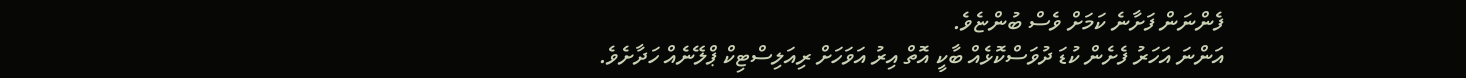ފެންނަން ފަށާނެ ކަމަށް ވެސް ބުންޏެވެ.
އަންނަ އަހަރު ފެށެން ކުޑަ ދުވަސްކޮޅެއް ބާކީ އޮތް އިރު އަވަހަށް ރިއަލިސްޓިކް ޕްލޭނެއް ހަދާށެވެ.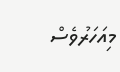މިއަހަރުވެސް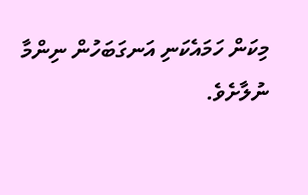މިކަން ހަމައެކަނި އަނގަބަހުން ނިންމާ ނުލާށެވެ.